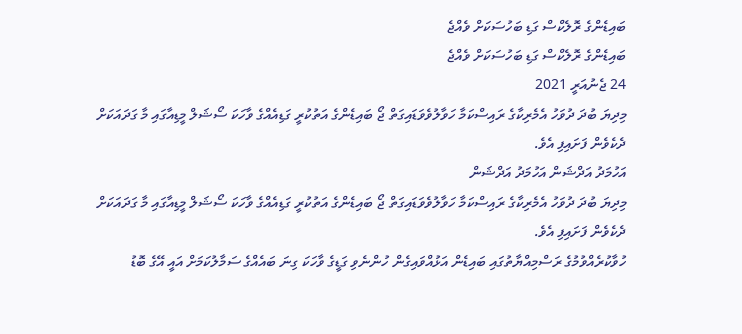ބައިޑެންގެ ރޮލެކްސް ގަޑި ބަހުސަކަށް ވެއްޖެ
ބައިޑެންގެ ރޮލެކްސް ގަޑި ބަހުސަކަށް ވެއްޖެ
24 ޖެނުއަރީ 2021
މިދިޔަ ބުދަ ދުވަހު އެމެރިކާގެ ރައިސްކަމާ ހަވާލުވެވަޑައިގަތް ޖޯ ބައިޑެންގެ އަތުކުރީ ގަޑިއެއްގެ ވާހަކަ ސޯޝަލް މީޑިއާގައި މާ ގަދައަކަށް ދެކެވެން ފަށައިފި އެވެ.
އަހުމަދު އަދްޝަން އަހުމަދު އަދްޝަން
މިދިޔަ ބުދަ ދުވަހު އެމެރިކާގެ ރައިސްކަމާ ހަވާލުވެވަޑައިގަތް ޖޯ ބައިޑެންގެ އަތުކުރީ ގަޑިއެއްގެ ވާހަކަ ސޯޝަލް މީޑިއާގައި މާ ގަދައަކަށް ދެކެވެން ފަށައިފި އެވެ.
ހުވާކުރެއްވުމުގެ ރަސްމިއްޔާތުގައި ބައިޑެން އަޅުއްވައިގެން ހުންނެވި ގަޑީގެ ވާހަކަ ގިނަ ބައެއްގެ ސަމާލުކަމަށް އައީ އޭގެ ބޮޑު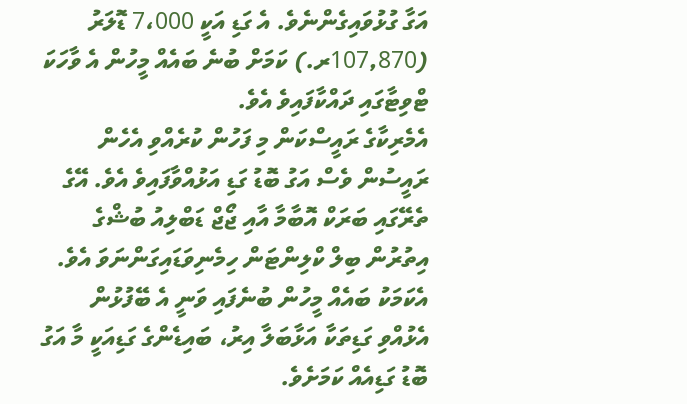އަގާ ގުޅުވައިގެންނެވެ. އެ ގަޑި އަކީ 7،000 ޑޮލަރު (107,870ރ.) ކަމަށް ބުނެ ބައެއް މީހުން އެ ވާހަކަ ޓްވިޓާގައި ދައްކާފައިވެ އެވެ.
އެމެރިކާގެ ރައީސްކަން މި ފަހުން ކުރެއްވި އެހެން ރައީސުން ވެސް އަގު ބޮޑު ގަޑި އަޅުއްވާފައިވެ އެވެ. އޭގެ ތެރޭގައި ބަރަކް އޮބާމާ އާއި ޖޯޖް ޑަބްލިއު ބުޝްގެ އިތުރުން ބިލް ކްލިންޓަން ހިމެނިވަޑައިގަންނަވަ އެވެ. އެކަމަކު ބައެއް މީހުން ބުނެފައި ވަނީ އެ ބޭފުޅުން އެޅުއްވި ގަޑިތަކާ އަޅާބަލާ އިރު، ބައިޑެންގެ ގަޑިއަކީ މާ އަގު ބޮޑު ގަޑިއެއް ކަމަށެވެ.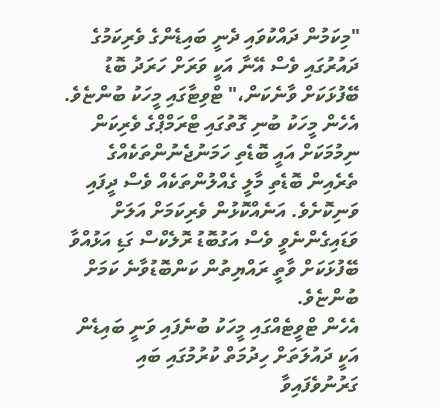"މިކަމުން ދައްކުވައި ދެނީ ބައިޑެންގެ ވެރިކަމުގެ ދައުރުގައި ވެސް އޭނާ އަކީ ވަރަށް ހަރަދު ބޮޑު ބޭފުޅަކަށް ވާނެކަން،" ޓްވިޓާގައި މީހަކު ބުންޏެވެ.
އެހެން މީހަކު ބުނި ގޮތުގައި ޓްރަމްޕްގެ ވެރިކަން ނިމުމަކަށް އައީ ބޮޑެތި ހަމަނުޖެނުންތަކެއްގެ ތެރެއިން ބޮޑެތި މާލީ ގެއްލުންތަކެއް ވެސް ދީފައި ވަނިކޮށެވެ. އަނެއްކޮޅުން ވެރިކަމަށް އަލަށް ވަޑައިގެންނެވީ ވެސް އަގުބޮޑު ރޮލެކްސް ގަޑި އަޅުއްވާ ބޭފުޅަކަށް ވާތީ ރައްޔިތުން ކަންބޮޑުވާނެ ކަމަށް ބުންޏެވެ.
އެހެން ޓްވީޓެއްގައި މީހަކު ބުނެފައި ވަނީ ބައިޑެން އަކީ ދައުލަތަށް ހިދުމަތް ކުރުމުގައި ބައި ގަރުނުވެފައިވާ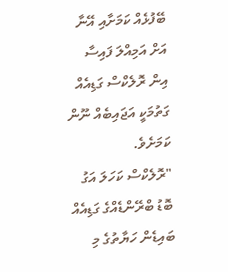ބޭފުޅެއް ކަމަށާއި އޭނާ އަށް އަމިއްލަ ފައިސާ އިން ރޮލެކްސް ގަޑިއެއް ގަތުމަކީ އަޖައިބެއް ނޫން ކަމަށެވެ.
"ރޮލެކްސް ކަހަލަ އަގު ބޮޑު ބްރޭންޑެއްގެ ގަޑިއެއް ބައިޑެން ހަޔާތުގެ މި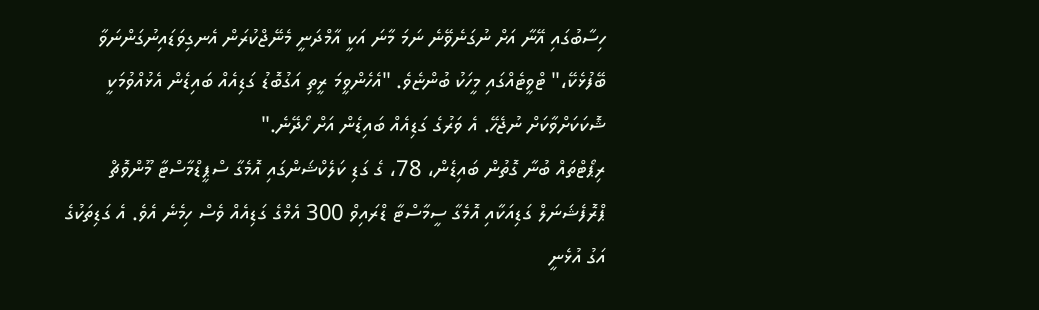ހިސާބުގައި އޭނާ އަށް ނުގަނެވޭނެ ނަމަ މާނަ އަކީ އާމްދަނީ މެނޭޖްކުރަން އެނގިވަޑައިނުގަންނަވާ ބޭފުޅެކޭ،" ޓްވީޓެއްގައި މީހަކު ބުންޏެވެ. "އެހެންވީމަ ރީތި އަގުބޮޑު ގަޑިއެއް ބައިޑެން އެޅުއްވުމަކީ ޝޮކަކަށްވާކަށް ނުޖެހޭ. އެ ވަރުގެ ގަޑިއެއް ބައިޑެން އަށް ހޯދޭނެ."
ރިޕޯޓްތައް ބުނާ ގޮތުން ބައިޑެން، 78، ގެ ގަޑި ކަލެކްޝަންގައި އޮމެގާ ސްޕީޑްމާސްޓާ މޫންވޮޗް ޕްރޮފެޝަނަލް ގަޑިއަކާއި އޮމެގާ ސީމާސްޓާ ޑްރައިވް 300 އެމްގެ ގަޑިއެއް ވެސް ހިމެނެ އެވެ. އެ ގަޑިތަކުގެ އަގު އުޅެނީ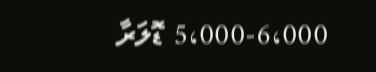5،000-6،000 ޑޮލަރާ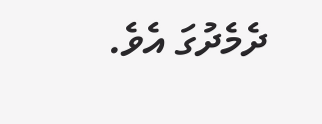ދެމެދުގަ އެވެ.